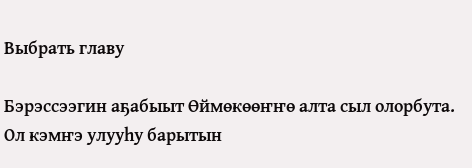Выбрать главу

Бэрэссээгин аҕабыыт Өймөкөөҥҥө алта сыл олорбута. Ол кэмҥэ улууһу барытын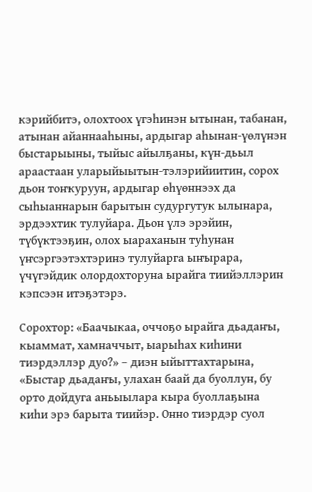кэрийбитэ, олохтоох үгэһинэн ытынан, табанан, атынан айаннааһыны, ардыгар аһынан-үөлүнэн быстарыыны, тыйыс айылҕаны, күн-дьыл араастаан уларыйыытын-тэлэрийиитин, сорох дьон тоҥкуруун, ардыгар өһүөннээх да сыһыаннарын барытын судургутук ылынара, эрдээхтик тулуйара. Дьон үлэ эрэйин, түбүктээҕин, олох ыараханын туһунан үҥсэргээтэхтэринэ тулуйарга ыҥырара, үчүгэйдик олордохторуна ырайга тиийэллэрин кэпсээн итэҕэтэрэ.

Сорохтор: «Баачыкаа, оччоҕо ырайга дьадаҥы, кыаммат, хамначчыт, ыарыһах киһини тиэрдэллэр дуо?» – диэн ыйыттахтарына, «Быстар дьадаҥы, улахан баай да буоллун, бу орто дойдуга аньыылара кыра буоллаҕына киһи эрэ барыта тиийэр. Онно тиэрдэр суол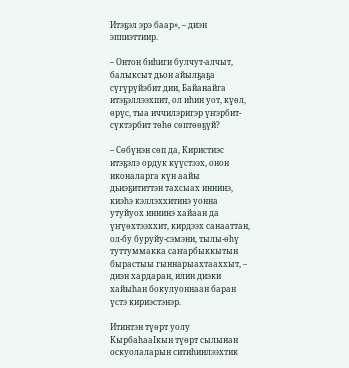Итэҕэл эрэ баар», – диэн эппиэттиир.

– Онтон биһиги булчут-алчыт, балыксыт дьон айылҕаҕа сүгүрүйэбит дии, Байанайга итэҕэллээхпит, ол иһин уот, күөл, өрүс, тыа иччилэригэр үҥэрбит-сүктэрбит төһө сөптөөҕүй?

– Сөбүнэн сөп да, Киристиэс итэҕэлэ ордук күүстээх, онон иконаларга күн аайы дьиэҕититтэн тахсыах иннинэ, киэһэ кэллэххитинэ уонна утуйуох иннинэ хайаан да үҥүөхтээххит, кирдээх санааттан, ол-бу буруйу-сэмэни, тылы-өһү туттуммакка саҥарбыккытын бырастыы гыннарыахтааххыт, – диэн хардаран, илин диэки хайыһан бокулуоннаан баран үстэ кириэстэнэр.

Итинтэн түөрт уолу КырбаһааІкын түөрт сылынан оскуолаларын ситиһиилээхтик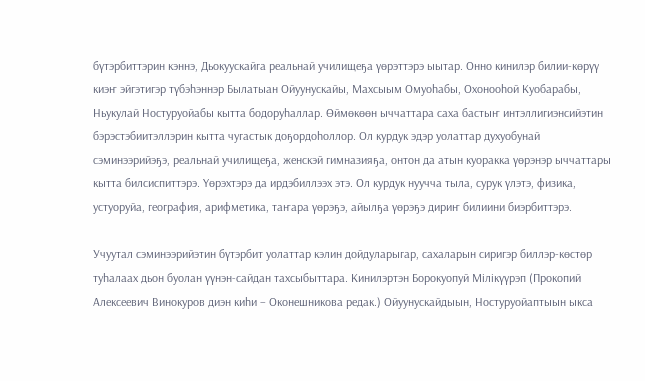бүтэрбиттэрин кэннэ, Дьокуускайга реальнай училищеҕа үөрэттэрэ ыытар. Онно кинилэр билии-көрүү киэҥ эйгэтигэр түбэһэннэр Былатыан Ойуунускайы, Махсыым Омуоһабы, Охонооһой Куобарабы, Ньукулай Ностуруойабы кытта бодоруһаллар. Өймөкөөн ыччаттара саха бастыҥ интэллигиэнсийэтин бэрэстэбиитэллэрин кытта чугастык доҕордоһоллор. Ол курдук эдэр уолаттар духуобунай сэминээрийэҕэ, реальнай училищеҕа, женскэй гимназияҕа, онтон да атын куоракка үөрэнэр ыччаттары кытта билсиспиттэрэ. Үөрэхтэрэ да ирдэбиллээх этэ. Ол курдук нуучча тыла, сурук үлэтэ, физика, устуоруйа, география, арифметика, таҥара үөрэҕэ, айылҕа үөрэҕэ дириҥ билиини биэрбиттэрэ.

Учуутал сэминээрийэтин бүтэрбит уолаттар кэлин дойдуларыгар, сахаларын сиригэр биллэр-көстөр туһалаах дьон буолан үүнэн-сайдан тахсыбыттара. Кинилэртэн Борокуопуй Мілікүүрэп (Прокопий Алексеевич Винокуров диэн киһи – Оконешникова редак.) Ойуунускайдыын, Ностуруойаптыын ыкса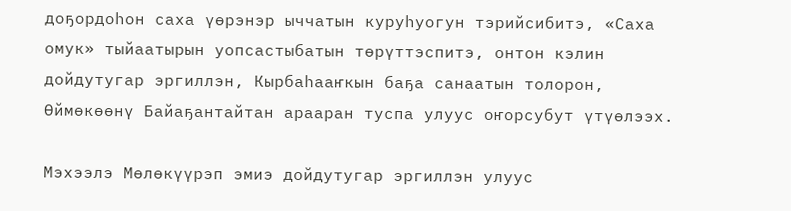доҕордоһон саха үөрэнэр ыччатын куруһуогун тэрийсибитэ, «Саха омук» тыйаатырын уопсастыбатын төрүттэспитэ, онтон кэлин дойдутугар эргиллэн, Кырбаһааҥкын баҕа санаатын толорон, Өймөкөөнү Байаҕантайтан арааран туспа улуус оҥорсубут үтүөлээх.

Мэхээлэ Мөлөкүүрэп эмиэ дойдутугар эргиллэн улуус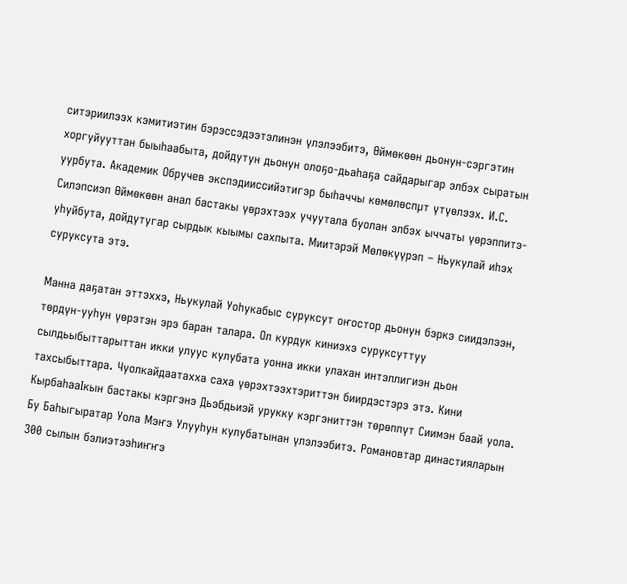ситэриилээх кэмитиэтин бэрэссэдээтэлинэн үлэлээбитэ, Өймөкөөн дьонун-сэргэтин хоргуйууттан быыһаабыта, дойдутун дьонун олоҕо-дьаһаҕа сайдарыгар элбэх сыратын уурбута. Академик Обручев экспэдииссийэтигэр быһаччы көмөлөспµт үтүөлээх. И.С. Силэпсиэп Өймөкөөн анал бастакы үөрэхтээх учуутала буолан элбэх ыччаты үөрэппитэ-уһуйбута, дойдутугар сырдык кыымы сахпыта. Миитэрэй Мөлөкүүрэп – Ньукулай иһэх суруксута этэ.

Манна даҕатан эттэххэ, Ньукулай Уоһукабыс суруксут оҥостор дьонун бэркэ сиидэлээн, төрдүн-ууһун үөрэтэн эрэ баран талара. Ол курдук киниэхэ суруксуттуу сылдьыбыттарыттан икки улуус кулубата уонна икки улахан интэллигиэн дьон тахсыбыттара. Чуолкайдаатахха саха үөрэхтээхтэриттэн биирдэстэрэ этэ. Кини КырбаһааІкын бастакы кэргэнэ Дьэбдьиэй урукку кэргэниттэн төрөппүт Сиимэн баай уола. Бу Баһыгыратар Уола Мэҥэ Улууһун кулубатынан үлэлээбитэ. Романовтар династияларын 300 сылын бэлиэтээһиҥҥэ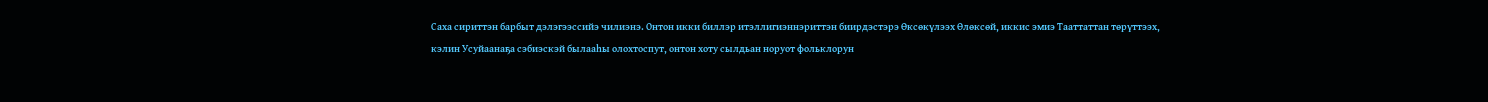Саха сириттэн барбыт дэлэгээссийэ чилиэнэ. Онтон икки биллэр итэллигиэннэриттэн биирдэстэрэ Өксөкүлээх Өлөксөй, иккис эмиэ Тааттаттан төрүттээх, кэлин Усуйаанаҕа сэбиэскэй былааһы олохтоспут, онтон хоту сылдьан норуот фольклорун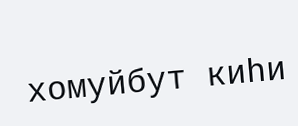хомуйбут киһи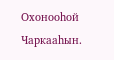Охонооһой Чаркааһын.